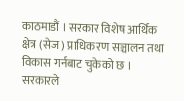काठमाडौं । सरकार विशेष आर्थिक क्षेत्र (सेज) प्राधिकरण सञ्चालन तथा विकास गर्नबाट चुकेको छ । सरकारले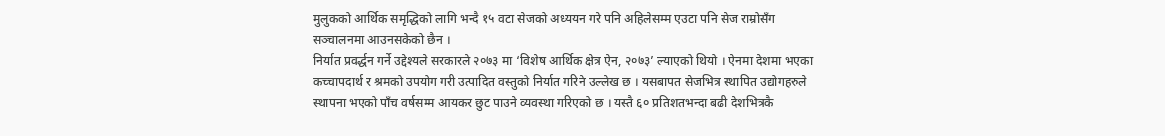मुलुकको आर्थिक समृद्धिको लागि भन्दै १५ वटा सेजको अध्ययन गरे पनि अहिलेसम्म एउटा पनि सेज राम्रोसँग सञ्चालनमा आउनसकेको छैन ।
निर्यात प्रवर्द्धन गर्ने उद्देश्यले सरकारले २०७३ मा ‘विशेष आर्थिक क्षेत्र ऐन, २०७३’ ल्याएको थियो । ऐनमा देशमा भएका कच्चापदार्थ र श्रमको उपयोग गरी उत्पादित वस्तुको निर्यात गरिने उल्लेख छ । यसबापत सेजभित्र स्थापित उद्योगहरुले स्थापना भएको पाँच वर्षसम्म आयकर छुट पाउने व्यवस्था गरिएको छ । यस्तै ६० प्रतिशतभन्दा बढी देशभित्रकै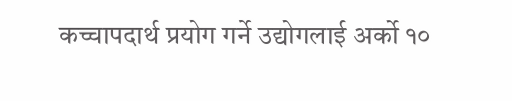कच्चापदार्थ प्रयोग गर्ने उद्योगलाई अर्को १०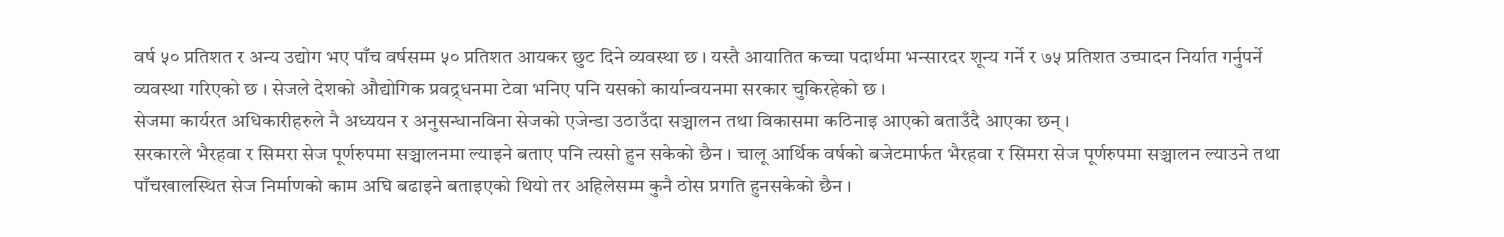वर्ष ५० प्रतिशत र अन्य उद्योग भए पाँच वर्षसम्म ५० प्रतिशत आयकर छुट दिने व्यवस्था छ । यस्तै आयातित कच्चा पदार्थमा भन्सारदर शून्य गर्ने र ७५ प्रतिशत उच्पादन निर्यात गर्नुपर्ने व्यवस्था गरिएको छ । सेजले देशको औद्योगिक प्रवद्र्धनमा टेवा भनिए पनि यसको कार्यान्वयनमा सरकार चुकिरहेको छ ।
सेजमा कार्यरत अधिकारीहरुले नै अध्ययन र अनुसन्धानविना सेजको एजेन्डा उठाउँदा सञ्चालन तथा विकासमा कठिनाइ आएको बताउँदै आएका छन् ।
सरकारले भैरहवा र सिमरा सेज पूर्णरुपमा सञ्चालनमा ल्याइने बताए पनि त्यसो हुन सकेको छैन । चालू आर्थिक वर्षको बजेटमार्फत भैरहवा र सिमरा सेज पूर्णरुपमा सञ्चालन ल्याउने तथा पाँचखालस्थित सेज निर्माणको काम अघि बढाइने बताइएको थियो तर अहिलेसम्म कुनै ठोस प्रगति हुनसकेको छैन ।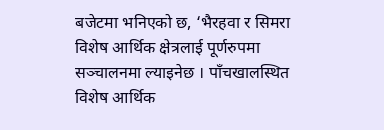बजेटमा भनिएको छ, ‘भैरहवा र सिमरा विशेष आर्थिक क्षेत्रलाई पूर्णरुपमा सञ्चालनमा ल्याइनेछ । पाँचखालस्थित विशेष आर्थिक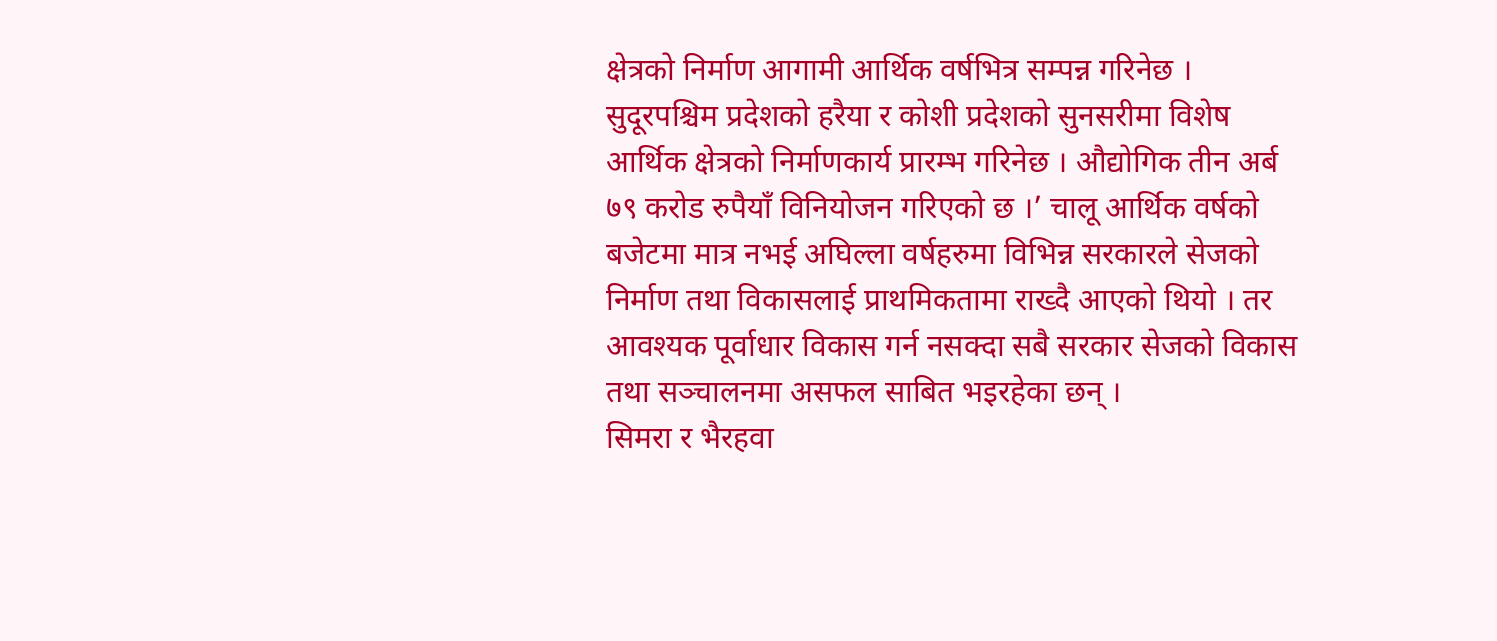क्षेत्रको निर्माण आगामी आर्थिक वर्षभित्र सम्पन्न गरिनेछ । सुदूरपश्चिम प्रदेशको हरैया र कोशी प्रदेशको सुनसरीमा विशेष आर्थिक क्षेत्रको निर्माणकार्य प्रारम्भ गरिनेछ । औद्योगिक तीन अर्ब ७९ करोड रुपैयाँ विनियोजन गरिएको छ ।’ चालू आर्थिक वर्षको बजेटमा मात्र नभई अघिल्ला वर्षहरुमा विभिन्न सरकारले सेजको निर्माण तथा विकासलाई प्राथमिकतामा राख्दै आएको थियो । तर आवश्यक पूर्वाधार विकास गर्न नसक्दा सबै सरकार सेजको विकास तथा सञ्चालनमा असफल साबित भइरहेका छन् ।
सिमरा र भैरहवा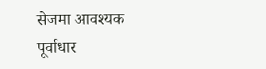सेजमा आवश्यक पूर्वाधार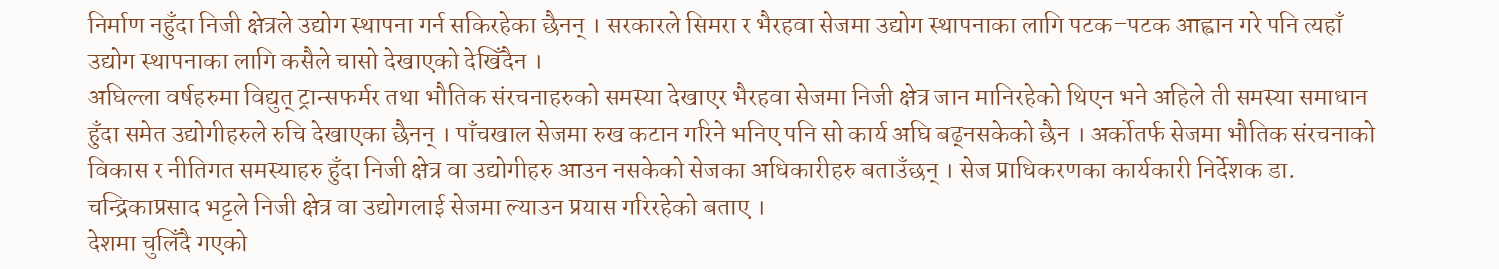निर्माण नहुँदा निजी क्षेत्रले उद्योग स्थापना गर्न सकिरहेका छैनन् । सरकारले सिमरा र भैरहवा सेजमा उद्योग स्थापनाका लागि पटक–पटक आह्वान गरे पनि त्यहाँ उद्योग स्थापनाका लागि कसैले चासो देखाएको देखिँदैन ।
अघिल्ला वर्षहरुमा विद्युत् ट्रान्सफर्मर तथा भौतिक संरचनाहरुको समस्या देखाएर भैरहवा सेजमा निजी क्षेत्र जान मानिरहेको थिएन भने अहिले ती समस्या समाधान हुँदा समेत उद्योगीहरुले रुचि देखाएका छैनन् । पाँचखाल सेजमा रुख कटान गरिने भनिए पनि सो कार्य अघि बढ्नसकेको छैन । अर्कोतर्फ सेजमा भौतिक संरचनाको विकास र नीतिगत समस्याहरु हुँदा निजी क्षेत्र वा उद्योगीहरु आउन नसकेको सेजका अधिकारीहरु बताउँछन् । सेज प्राधिकरणका कार्यकारी निर्देशक डा. चन्द्रिकाप्रसाद भट्टले निजी क्षेत्र वा उद्योगलाई सेजमा ल्याउन प्रयास गरिरहेको बताए ।
देशमा चुलिँदै गएको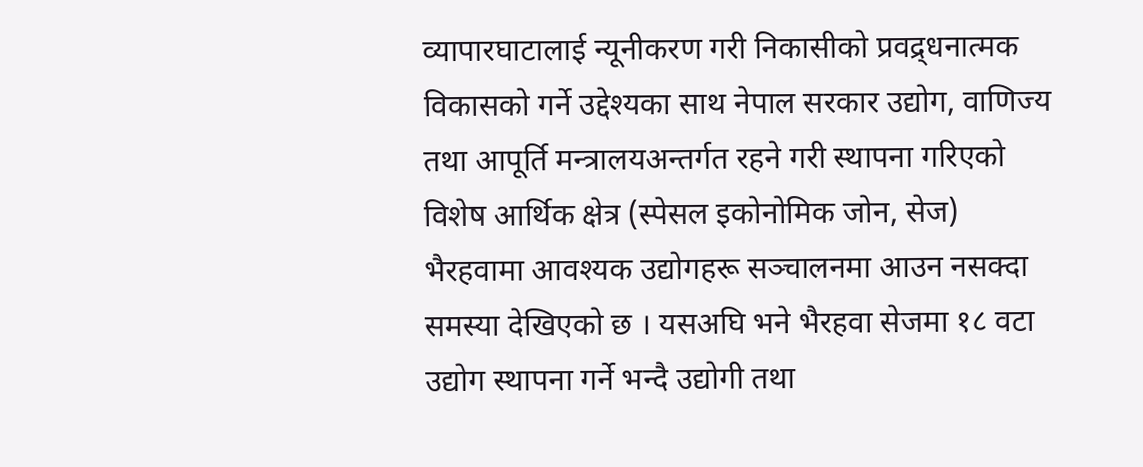व्यापारघाटालाई न्यूनीकरण गरी निकासीको प्रवद्र्धनात्मक विकासको गर्ने उद्देश्यका साथ नेपाल सरकार उद्योग, वाणिज्य तथा आपूर्ति मन्त्रालयअन्तर्गत रहने गरी स्थापना गरिएको विशेष आर्थिक क्षेत्र (स्पेसल इकोनोमिक जोन, सेज) भैरहवामा आवश्यक उद्योगहरू सञ्चालनमा आउन नसक्दा समस्या देखिएको छ । यसअघि भने भैरहवा सेजमा १८ वटा उद्योग स्थापना गर्ने भन्दै उद्योगी तथा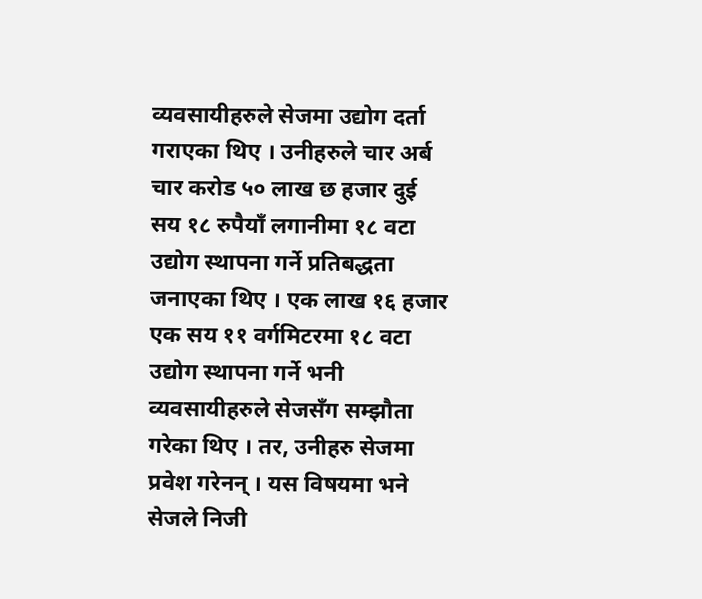व्यवसायीहरुले सेजमा उद्योग दर्ता गराएका थिए । उनीहरुले चार अर्ब चार करोड ५० लाख छ हजार दुई सय १८ रुपैयाँ लगानीमा १८ वटा उद्योग स्थापना गर्ने प्रतिबद्धता जनाएका थिए । एक लाख १६ हजार एक सय ११ वर्गमिटरमा १८ वटा उद्योग स्थापना गर्ने भनी व्यवसायीहरुले सेजसँग सम्झौता गरेका थिए । तर, उनीहरु सेजमा प्रवेश गरेनन् । यस विषयमा भने सेजले निजी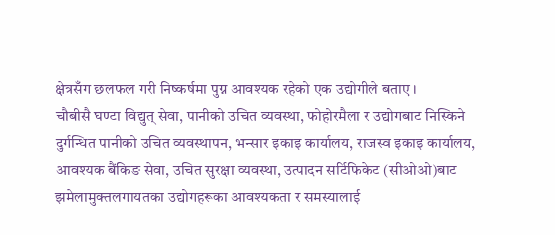क्षेत्रसँग छलफल गरी निष्कर्षमा पुग्न आवश्यक रहेको एक उद्योगीले बताए ।
चौबीसै घण्टा विद्युत् सेवा, पानीको उचित व्यवस्था, फोहोरमैला र उद्योगबाट निस्किने दुर्गन्धित पानीको उचित व्यवस्थापन, भन्सार इकाइ कार्यालय, राजस्व इकाइ कार्यालय, आवश्यक बैंकिङ सेवा, उचित सुरक्षा व्यवस्था, उत्पादन सर्टिफिकेट (सीओओ)बाट झमेलामुक्तलगायतका उद्योगहरूका आवश्यकता र समस्यालाई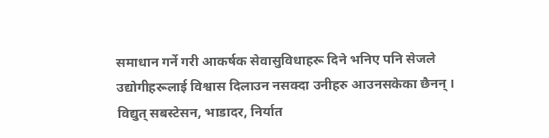समाधान गर्ने गरी आकर्षक सेवासुविधाहरू दिने भनिए पनि सेजले उद्योगीहरूलाई विश्वास दिलाउन नसक्दा उनीहरु आउनसकेका छैनन् ।
विद्युत् सबस्टेसन, भाडादर, निर्यात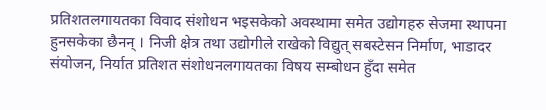प्रतिशतलगायतका विवाद संशोधन भइसकेको अवस्थामा समेत उद्योगहरु सेजमा स्थापना हुनसकेका छैनन् । निजी क्षेत्र तथा उद्योगीले राखेको विद्युत् सबस्टेसन निर्माण, भाडादर संयोजन, निर्यात प्रतिशत संशोधनलगायतका विषय सम्बोधन हुँदा समेत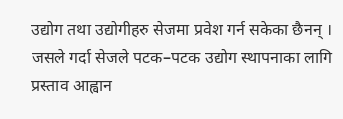उद्योग तथा उद्योगीहरु सेजमा प्रवेश गर्न सकेका छैनन् । जसले गर्दा सेजले पटक–पटक उद्योग स्थापनाका लागि प्रस्ताव आह्वान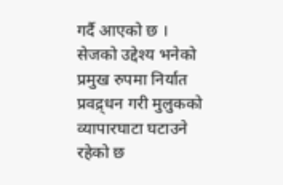गर्दै आएको छ ।
सेजको उद्देश्य भनेको प्रमुख रुपमा निर्यात प्रवद्र्धन गरी मुलुकको व्यापारघाटा घटाउने रहेको छ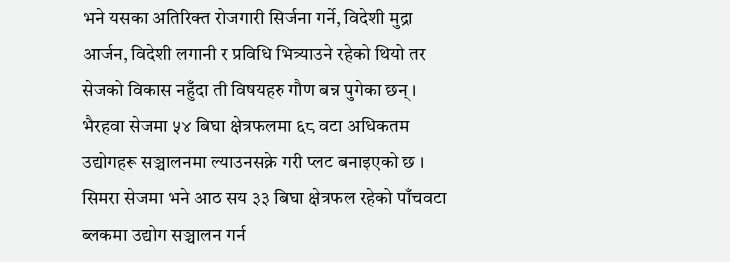भने यसका अतिरिक्त रोजगारी सिर्जना गर्ने, विदेशी मुद्रा आर्जन, विदेशी लगानी र प्रविधि भित्र्याउने रहेको थियो तर सेजको विकास नहुँदा ती विषयहरु गौण बन्न पुगेका छन् । भैरहवा सेजमा ५४ बिघा क्षेत्रफलमा ६८ वटा अधिकतम उद्योगहरू सञ्चालनमा ल्याउनसक्ने गरी प्लट बनाइएको छ । सिमरा सेजमा भने आठ सय ३३ बिघा क्षेत्रफल रहेको पाँचवटा ब्लकमा उद्योग सञ्चालन गर्न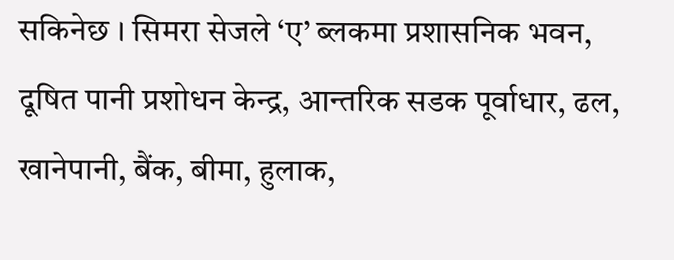सकिनेछ । सिमरा सेजले ‘ए’ ब्लकमा प्रशासनिक भवन, दूषित पानी प्रशोधन केन्द्र, आन्तरिक सडक पूर्वाधार, ढल, खानेपानी, बैंक, बीमा, हुलाक,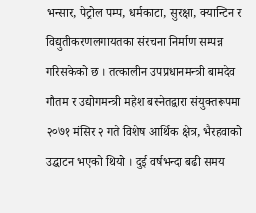भन्सार, पेट्रोल पम्प, धर्मकाटा, सुरक्षा, क्यान्टिन र विद्युतीकरणलगायतका संरचना निर्माण सम्पन्न गरिसकेको छ । तत्कालीन उपप्रधानमन्त्री बामदेव गौतम र उद्योगमन्त्री महेश बस्नेतद्वारा संयुक्तरूपमा २०७१ मंसिर २ गते विशेष आर्थिक क्षेत्र, भैरहवाको उद्घाटन भएको थियो । दुई वर्षभन्दा बढी समय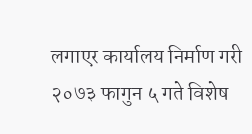लगाएर कार्यालय निर्माण गरी २०७३ फागुन ५ गते विशेष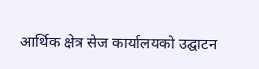आर्थिक क्षेत्र सेज कार्यालयको उद्घाटन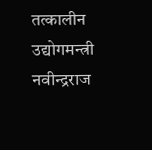तत्कालीन उद्योगमन्त्री नवीन्द्रराज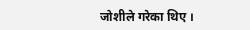जोशीले गरेका थिए ।